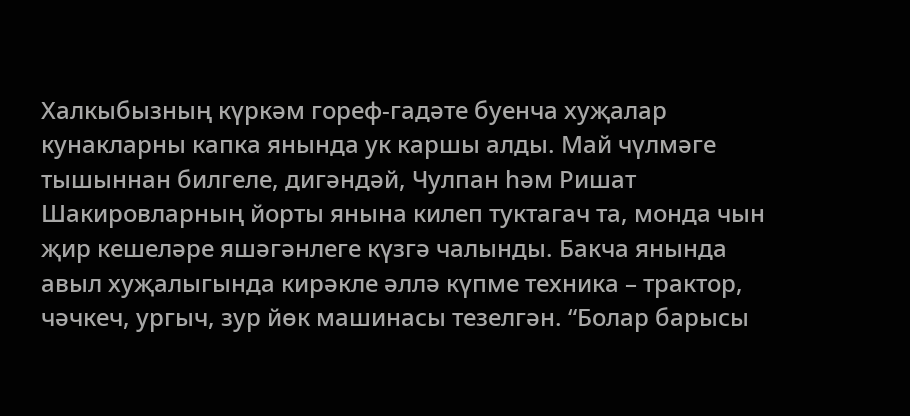Халкыбызның күркәм гореф-гадәте буенча хуҗалар кунакларны капка янында ук каршы алды. Май чүлмәге тышыннан билгеле, дигәндәй, Чулпан һәм Ришат Шакировларның йорты янына килеп туктагач та, монда чын җир кешеләре яшәгәнлеге күзгә чалынды. Бакча янында авыл хуҗалыгында кирәкле әллә күпме техника – трактор, чәчкеч, ургыч, зур йөк машинасы тезелгән. “Болар барысы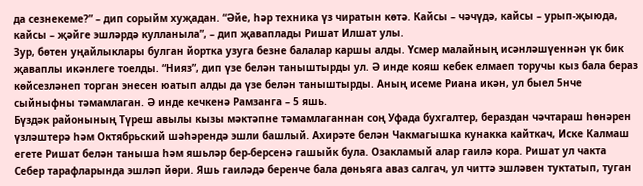да сезнекеме?” – дип сорыйм хуҗадан. “Әйе, һәр техника үз чиратын көтә. Кайсы – чәчүдә, кайсы – урып-җыюда, кайсы – җәйге эшләрдә кулланыла”, – дип җаваплады Ришат Илшат улы.
Зур, бөтен уңайлыклары булган йортка узуга безне балалар каршы алды. Үсмер малайның исәнләшүеннән үк бик җаваплы икәнлеге тоелды. “Нияз”, дип үзе белән таныштырды ул. Ә инде кояш кебек елмаеп торучы кыз бала бераз көйсезләнеп торган энесен юатып алды да үзе белән таныштырды. Аның исеме Риана икән, ул быел 5нче сыйныфны тәмамлаган. Ә инде кечкенә Рамзанга – 5 яшь.
Бүздәк районының Түреш авылы кызы мәктәпне тәмамлаганнан соң Уфада бухгалтер, бераздан чәчтараш һөнәрен үзләштерә һәм Октябрьский шәһәрендә эшли башлый. Ахирәте белән Чакмагышка кунакка кайткач, Иске Калмаш егете Ришат белән таныша һәм яшьләр бер-берсенә гашыйк була. Озакламый алар гаилә кора. Ришат ул чакта Себер тарафларында эшләп йөри. Яшь гаиләдә беренче бала дөньяга аваз салгач, ул читтә эшләвен туктатып, туган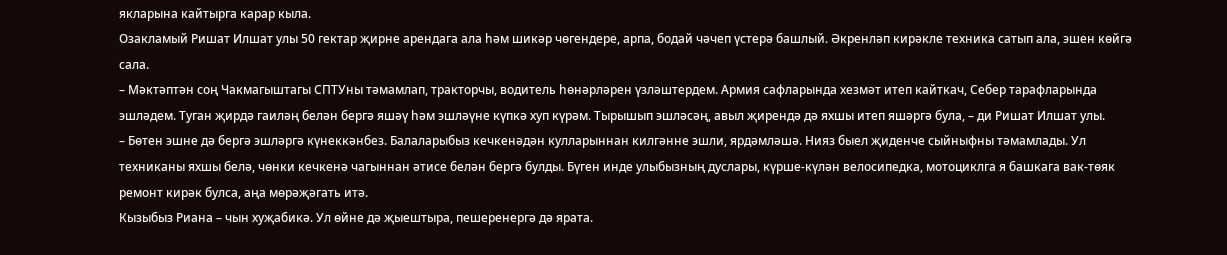якларына кайтырга карар кыла.
Озакламый Ришат Илшат улы 50 гектар җирне арендага ала һәм шикәр чөгендере, арпа, бодай чәчеп үстерә башлый. Әкренләп кирәкле техника сатып ала, эшен көйгә сала.
– Мәктәптән соң Чакмагыштагы СПТУны тәмамлап, тракторчы, водитель һөнәрләрен үзләштердем. Армия сафларында хезмәт итеп кайткач, Себер тарафларында эшләдем. Туган җирдә гаиләң белән бергә яшәү һәм эшләүне күпкә хуп күрәм. Тырышып эшләсәң, авыл җирендә дә яхшы итеп яшәргә була, – ди Ришат Илшат улы.
– Бөтен эшне дә бергә эшләргә күнеккәнбез. Балаларыбыз кечкенәдән кулларыннан килгәнне эшли, ярдәмләшә. Нияз быел җиденче сыйныфны тәмамлады. Ул техниканы яхшы белә, чөнки кечкенә чагыннан әтисе белән бергә булды. Бүген инде улыбызның дуслары, күрше-күлән велосипедка, мотоциклга я башкага вак-төяк ремонт кирәк булса, аңа мөрәҗәгать итә.
Кызыбыз Риана – чын хуҗабикә. Ул өйне дә җыештыра, пешеренергә дә ярата.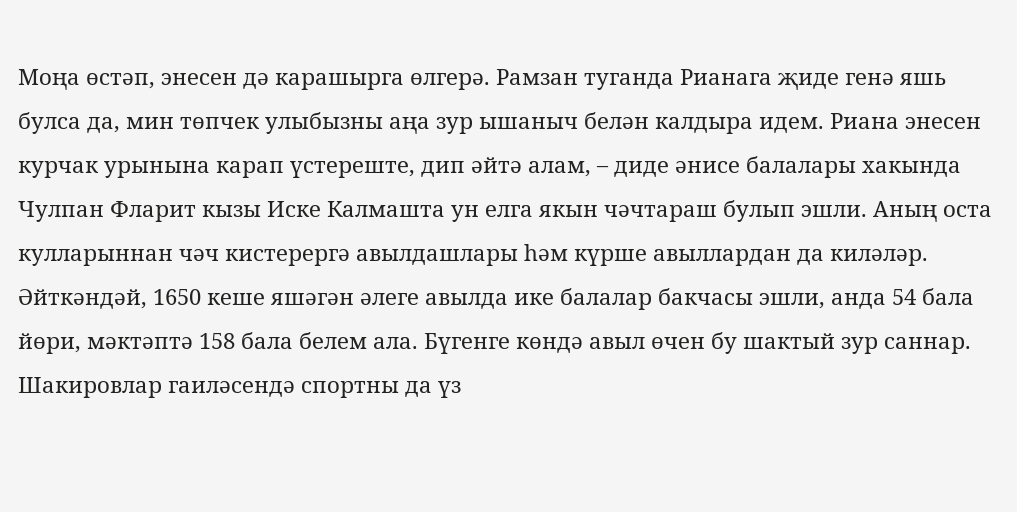Моңа өстәп, энесен дә карашырга өлгерә. Рамзан туганда Рианага җиде генә яшь булса да, мин төпчек улыбызны аңа зур ышаныч белән калдыра идем. Риана энесен курчак урынына карап үстереште, дип әйтә алам, – диде әнисе балалары хакында
Чулпан Фларит кызы Иске Калмашта ун елга якын чәчтараш булып эшли. Аның оста кулларыннан чәч кистерергә авылдашлары һәм күрше авыллардан да киләләр. Әйткәндәй, 1650 кеше яшәгән әлеге авылда ике балалар бакчасы эшли, анда 54 бала йөри, мәктәптә 158 бала белем ала. Бүгенге көндә авыл өчен бу шактый зур саннар.
Шакировлар гаиләсендә спортны да үз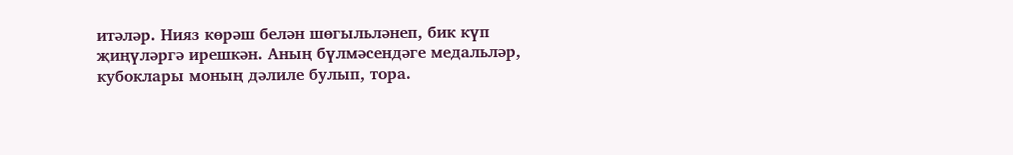итәләр. Нияз көрәш белән шөгыльләнеп, бик күп җиңүләргә ирешкән. Аның бүлмәсендәге медальләр, кубоклары моның дәлиле булып, тора.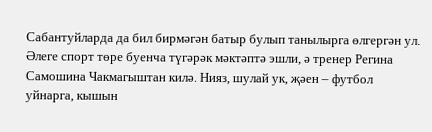Сабантуйларда да бил бирмәгән батыр булып танылырга өлгергән ул. Әлеге спорт төре буенча түгәрәк мәктәптә эшли, ә тренер Регина Самошина Чакмагыштан килә. Нияз, шулай ук, җәен – футбол уйнарга, кышын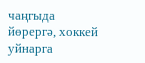чаңгыда йөрергә, хоккей уйнарга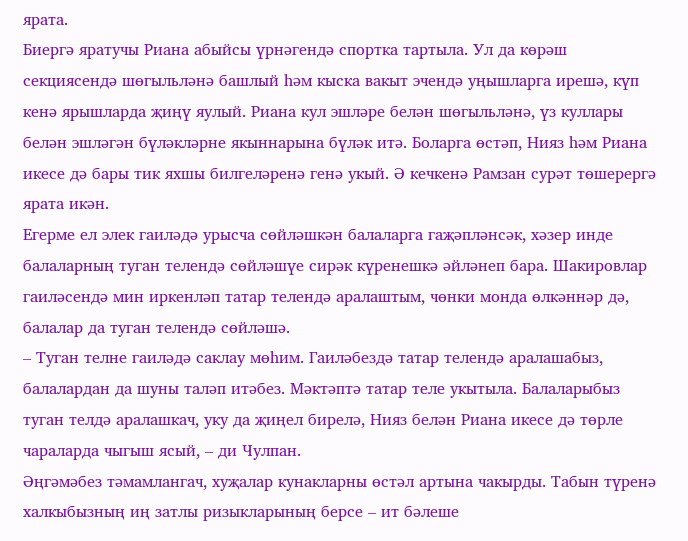ярата.
Биергә яратучы Риана абыйсы үрнәгендә спортка тартыла. Ул да көрәш секциясендә шөгыльләнә башлый һәм кыска вакыт эчендә уңышларга ирешә, күп кенә ярышларда җиңү яулый. Риана кул эшләре белән шөгыльләнә, үз куллары белән эшләгән бүләкләрне якыннарына бүләк итә. Боларга өстәп, Нияз һәм Риана икесе дә бары тик яхшы билгеләренә генә укый. Ә кечкенә Рамзан сурәт төшерергә ярата икән.
Егерме ел элек гаиләдә урысча сөйләшкән балаларга гаҗәпләнсәк, хәзер инде балаларның туган телендә сөйләшүе сирәк күренешкә әйләнеп бара. Шакировлар гаиләсендә мин иркенләп татар телендә аралаштым, чөнки монда өлкәннәр дә, балалар да туган телендә сөйләшә.
– Туган телне гаиләдә саклау мөһим. Гаиләбездә татар телендә аралашабыз, балалардан да шуны таләп итәбез. Мәктәптә татар теле укытыла. Балаларыбыз туган телдә аралашкач, уку да җиңел бирелә, Нияз белән Риана икесе дә төрле чараларда чыгыш ясый, – ди Чулпан.
Әңгәмәбез тәмамлангач, хуҗалар кунакларны өстәл артына чакырды. Табын түренә халкыбызның иң затлы ризыкларының берсе – ит бәлеше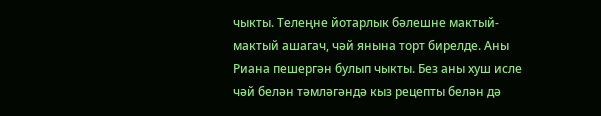чыкты. Телеңне йотарлык бәлешне мактый-мактый ашагач, чәй янына торт бирелде. Аны Риана пешергән булып чыкты. Без аны хуш исле чәй белән тәмләгәндә кыз рецепты белән дә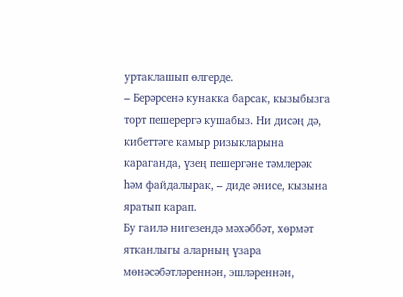уртаклашып өлгерде.
– Берәрсенә кунакка барсак, кызыбызга торт пешерергә кушабыз. Ни дисәң дә, кибеттәге камыр ризыкларына караганда, үзең пешергәне тәмлерәк һәм файдалырак, – диде әнисе, кызына яратып карап.
Бу гаилә нигезендә мәхәббәт, хөрмәт ятканлыгы аларның үзара мөнәсәбәтләреннән, эшләреннән,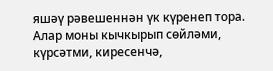яшәү рәвешеннән үк күренеп тора. Алар моны кычкырып сөйләми, күрсәтми, киресенчә,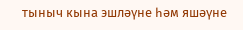тыныч кына эшләүне һәм яшәүне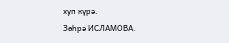хуп күрә.
Зөһрә ИСЛАМОВА.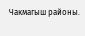Чакмагыш районы.